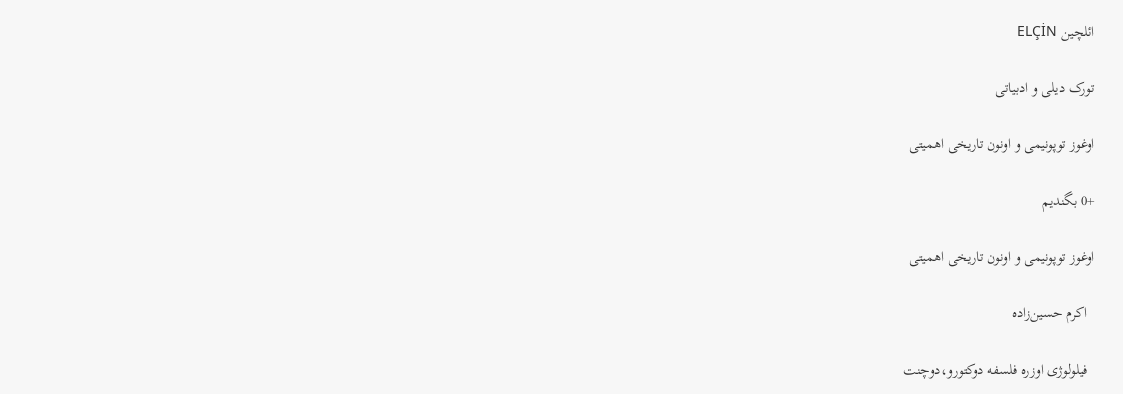ائلچین ELÇİN

تورک دیلی و ادبیاتی

اوغوز توپونیمی و اونون تاریخی اهمیتی

+0 بگندیم

اوغوز توپونیمی و اونون تاریخی اهمیتی

  اکرم حسین‌زاده

  فیلولوژی اوزره فلسفه دوکتورو،دوچنت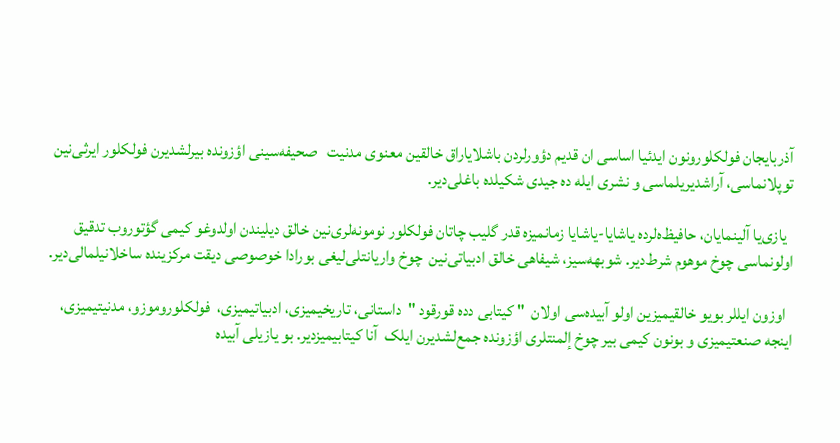آذربایجان فولکلورونون ایدئیا اساسی ان قدیم دؤورلردن باشلایاراق خالقین معنوی مدنیت   صحیفه‌سینی اؤزونده بیرلشدیرن فولکلور ایرثی‌نین توپلانماسی، آراشدیریلماسی و نشری ایله ده جیدی شکیلده باغلی‌دیر.

  یازی‌یا آلینمایان، حافیظ‌‌ه‌لرده یاشایا-یاشایا زمانمیزه قدر گلیب چاتان فولکلور نومونه‌لری‌نین خالق دیلیندن اولدوغو کیمی گؤتوروب تدقیق اولونماسی چوخ موهوم شرط‌دیر. شوبهه‌سیز، شیفاهی خالق ادبیاتی‌نین  چوخ واریانتلی‌لیغی بورادا خوصوصی دیقت مرکزینده ساخلانیلمالی‌دیر.

  اوزون ایللر بویو خالقیمیزین اولو آبیده‌سی اولان  " کیتابی دده قورقود "  داستانی، تاریخیمیزی، ادبیاتیمیزی،  فولکلوروموزو، مدنیتیمیزی، اینجه صنعتیمیزی و بونون کیمی بیر چوخ إلمنتلری اؤزونده جمع‌لشدیرن ایلک  آنا کیتابیمیزدیر. بو یازیلی آبیده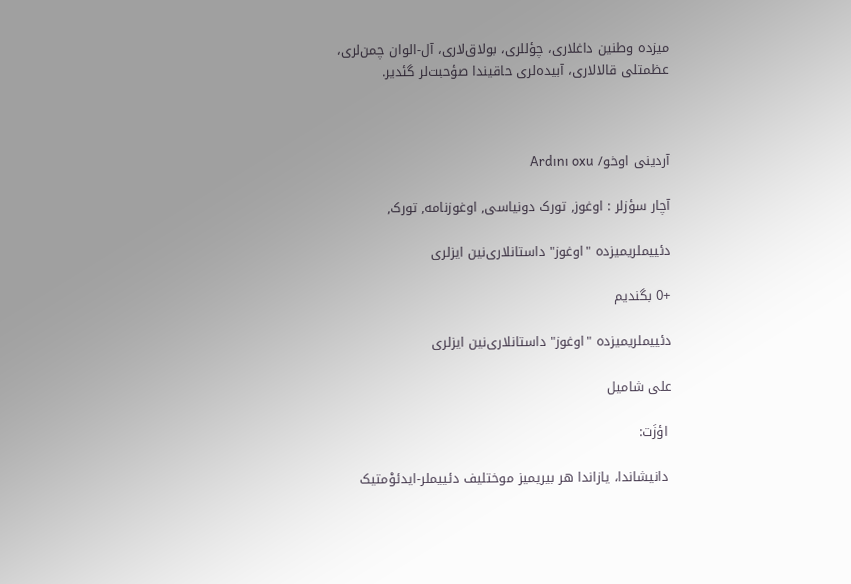میزده وطنین داغلاری، چؤللری، بولاق‌لاری، آل-الوان چمن‌لری، عظمتلی قالالاری، آبیده‌لری حاقیندا صؤحبت‌لر گئدیر.



آردینی اوخو/ Ardını oxu

آچار سؤزلر : اوغوز, تورک دونیاسی, اوغوزنامه, تورک,

دئییملریمیزده "اوغوز" داستانلاری‌نین ایزلری

+0 بگندیم

دئییملریمیزده "اوغوز" داستانلاری‌نین ایزلری

علی شامیل

 اؤزَت:

 دانیشاندا، یازاندا هر بیریمیز موختلیف دئییملر-ایدئوْمتیک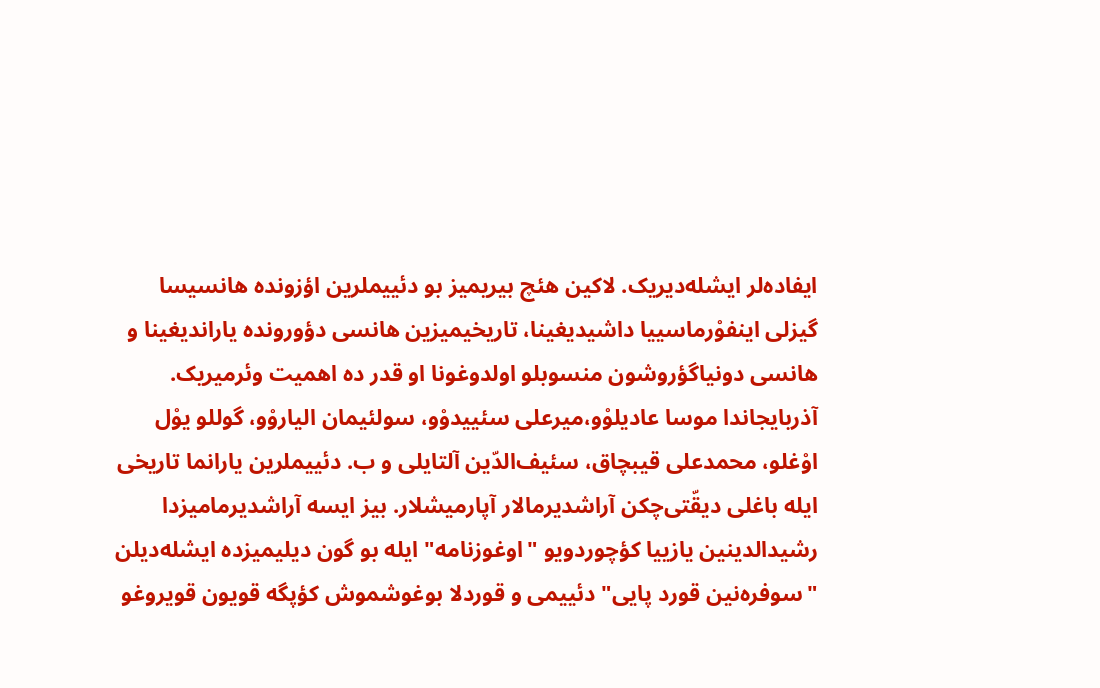ایفاده‌لر ایشله‌دیریک. لاکین هئچ بیریمیز بو دئییملرین اؤزونده هانسیسا گیزلی اینفوْرماسییا داشیدیغینا، تاریخیمیزین هانسی دؤورونده یاراندیغینا و هانسی دونیاگؤروشون منسوبلو اولدوغونا او قدر ده اهمیت وئرمیریک. آذربایجاندا موسا عادیلوْو،میرعلی سئییدوْو، سولئیمان الیاروْو، گوللو یوْل اوْغلو، محمدعلی قیبچاق، سئیف‌الدّین آلتایلی و ب. دئییملرین یارانما تاریخی ایله باغلی دیقّتی‌چکن آراشدیرمالار آپارمیشلار. بیز ایسه آراشدیرمامیزدا رشیدالدینین یازییا کؤچوردویو "اوغوزنامه" ایله بو گون دیلیمیزده ایشله‌دیلن "سوفره‌‌نین قورد پایی" دئییمی و قوردلا بوغوشموش کؤپگه قویون قویروغو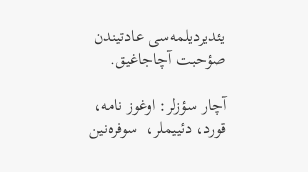یئدیردیلمه‌سی عادتیندن صؤحبت آچاجاغیق.

آچار سؤزلر: اوغوز نامه، قورد، دئییملر،  سوفره‌نین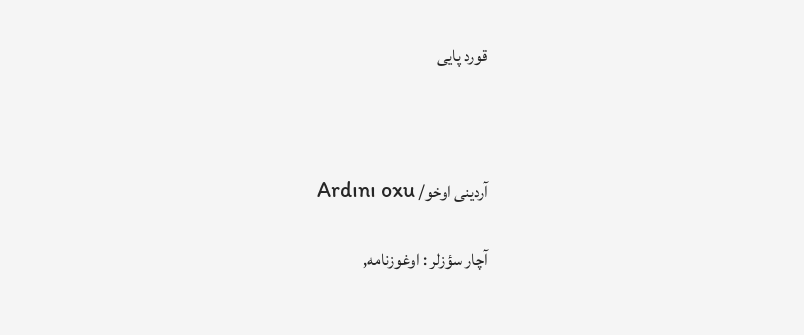قورد پایی



آردینی اوخو/ Ardını oxu

آچار سؤزلر : اوغوزنامه,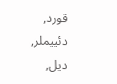قورد, دئییملر, دیل,